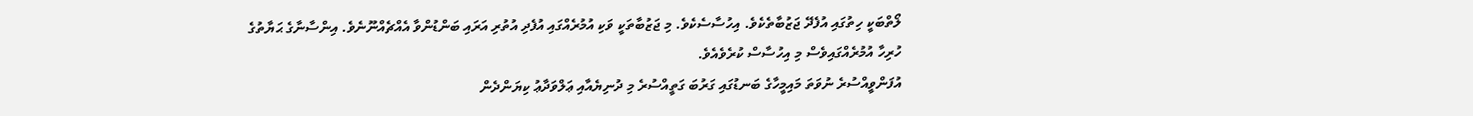ލޯތްބަކީ ހިތުގައި އުފެދޭ ޖަޒުބާތެކެވެ. އިހުސާސެކެވެ. މި ޖަޒުބާތަކީ ވަކި އުމުރެއްގައި އުފެދި އުތުރި އަރައި ބަންޑުންވާ އެއްޗެއްނޫނެވެ. އިންސާނާގެ ޙަޔާތުގެ ހުރިހާ އުމުރެއްގައިވެސް މި އިހުސާސް ކުރެވެއެވެ.
އުފަންވީއްސުރެ ނުވަތަ މައިމީހާގެ ބަނޑުގައި ގަރުބަ ގަތީއްސުރެ މި ދުނިޔެއާއި ޢަލްވަދާޢު ކިޔަންދެން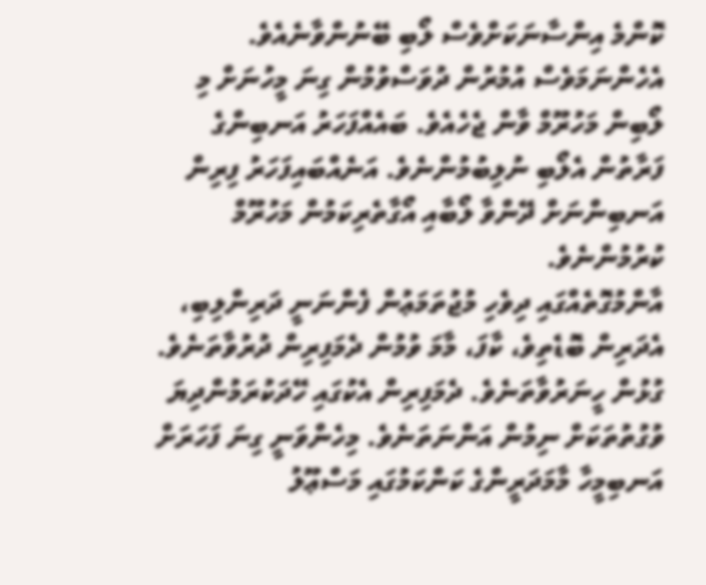ކޮންމެ އިންސާނަކަށްވެސް ލޯބި ބޭނުންވާނެއެވެ. އެހެންނަމަވެސް އުމުރުން ދުވަސްވުމުން ގިނަ މީހުނަށް މި ލޯބިން މަހުރޫމް ވާން ޖެހެއެވެ. ބައެއްފަހަރު އަނބިންގެ ފަރާތުން އެލޯބި ނުލިބުމުންނެވެ. އަނެއްބައިފަހަރު ފިރިން އަނބިންނަށް ދޭންވާ ލޯބާއި އޯގާތެރިކަމުން މަހުރޫމް ކުރުމުންނެވެ.
އާންމުގޮތެއްގައި ދިވެހި މުޖުތަމަޢުން ފެންނަނީ ދަރިންލިބި، އެދަރިން ބޮޑެތިވެ، ކާފަ، މާމަ ވުމުން ދެމަފިރިން ދުރުވާތަނެވެ. ގުޅުން ހީނަރުވާތަނެވެ. ދެމަފިރިން އެކުގައި ހޭދަކުރަމުންދިޔަ ވުގުތުތަކަށް ނިމުން އަންނަތަނެވެ. މިހެންވަނީ ގިނަ ފަހަރަށް އަނބިމީހާ މާމަދަރީންގެ ކަންކަމުގައި މަސްޢޫލު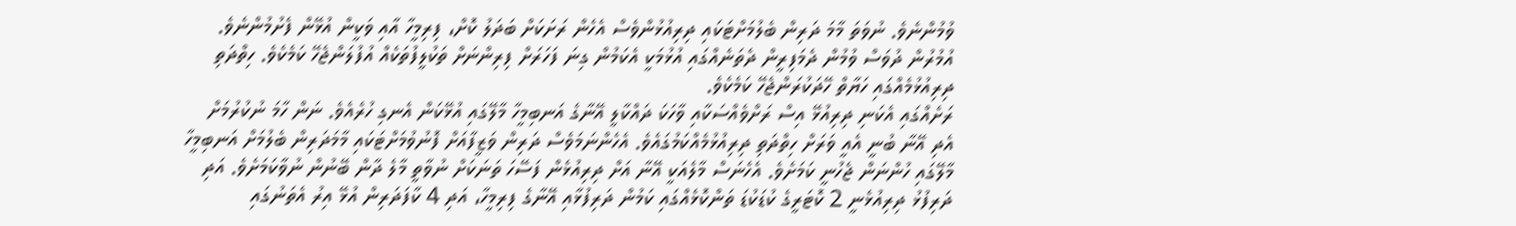ވުމުންނެވެ. ނުވަތަ މާމަ ދަރިން ބެލުމަށްޓަކައި ދިރިއުޅުންވެސް އެހެން ރަށަކަށް ބަދަލު ކޮށް، ފިރިމީހާ އާއި ވަކީން އުޅޭން ފެށުމުންނެވެ.
އުމުރުން ދުވަސް ވުމުން ދެމަފިރީން ދެތަނެއްގައި އުޅުމަކީ އެކަމުން ގިނަ ފަހަރަށް ފިރިންނަށް ތަކުލީފުތަކެއް އުފުލަންޖެހޭ ކަމެކެވެ. ހިތްދަތި ދިރިއުޅުމެއްގައި ހަޔާތް ހޭދަކުރަންޖެހޭ ކަމެކެވެ.
ރަށެއްގައި އެކަނި ދިރިއުޅޭ އިސް ރަށްވެއްސަކާއި ވާހަކަ ދައްކާލީ އޭނާގެ އަނބިމީހާ މާލޭގައި އުޅޭކަން އެނގި ހުރެއެވެ. ނަން ހާމަ ނުކުރުމަށް އެދި އޭނާ ބުނީ އެއީ ވަރަށް ހިތްދަތި ދިރިއުޅުމެއްކަމުގައެވެ. އެހެންނަމަވެސް ދަރިން ވަޒީފާއަށް ފޮނުވުމަށްޓަކައި މާމަދަރިން ބެލުމަށް އަނބިމީހާ މާލޭގައި ހުންނަން ޖެހުނީ ކަމަށެވެ. އެހެނަސް މާލެއަކީ އޭނާ އަށް ދިރިއުޅެން ފަސޭހަ ތަނަކަށް ނުވާތީ މާލެ ދާން ބޭނުން ނުވާކަމަށެވެ. އަދި ދަރިފުޅު ދިރިއުޅެނީ 2 ކޮޓަރީގެ ކުޑަކުޑަ ތަންކޮޅެއްގައި ކަމުން ދަރިފުޅާއި އޭނާގެ ފިރިމީހާ، އަދި 4 ކާފަދަރިން އުޅޭ އިރު އެތަނުގައި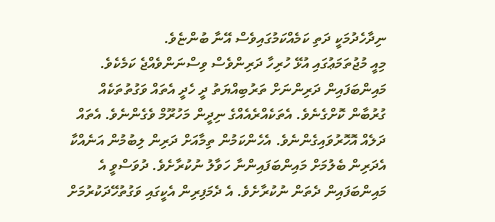ނިދާހެދުމަކީ ދަތި ކަމެއްކަމުގައިވެސް އޭނާ ބުންޏެވެ.
މިއީ މުޖުތަމަޢުގައި އުޅޭ ހުރިހާ ދަރިންވެސް ވިސްނަންވެއްޖެ ކަމެކެވެ. މައިންބަފައިން ދަރިންނަށް ތަރުބިއްޔަތު ދީ ހެދީ އެތައް ވަގުތުތަކެއް ގުރުބާން ކޮށްގެނެވެ. އެތަކެއްރެއެއްގެ ނިދީން މަހުރޫމް ވެގެންނެވެ. އެތައް ދަލެއް އޮހޮރުވައިގެންނެވެ. އެހެންކަމުން ތިމާއަށް ދަރިން ލިބުމުން އަނެއްކާ އެދަރިން ބެލުމަށް މައިންބަފައިންނާ ހަވާލު ނުކުރާށެވެ. ދުވަސްވީ އެ މައިންބަފައިން ދެތަން ނުކުރާށެވެ. އެ ދެމަފިރިން އެކީގައި ވަގުތުހޭދަކުރުމަށް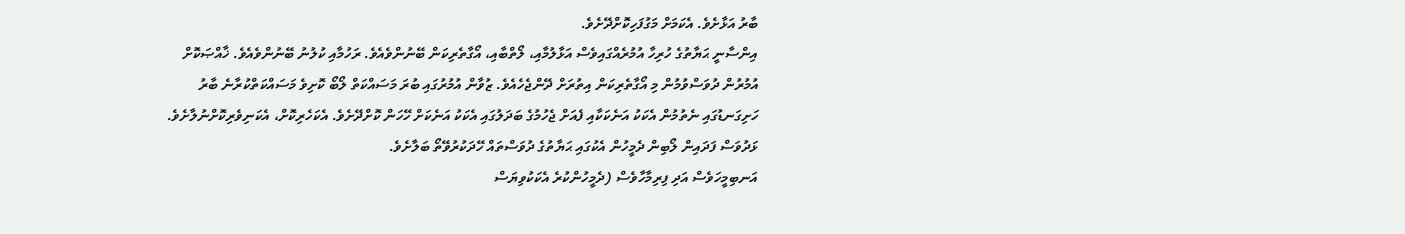ބާރު އަޅާށެވެ. އެކަމަށް މަގުފަހިކޮށްދޭށެވެ.
އިންސާނީ ޙަޔާތުގެ ހުރިހާ އުމުރެއްގައިވެސް އަޅާލުމާއި، ލޯތްބާއި، އޯގާތެރިކަން ބޭނުންވެއެވެ. ރަހުމާއި ކުލުނު ބޭނުންވެއެވެ. ޚާއްޞަކޮށް އުމުރުން ދުވަސްވުމުން މި އޯގާތެރިކަން އިތުރަށް ދޭންޖެހެއެވެ. ޒުވާން އުމުރުގައި ބުރަ މަސައްކަތް ލޯބޯ ކޮށިވެ މަސައްކަތްކުރާނެ ބާރު ހަށިގަނޑުގައި ނެތުމުން އެކަކު އަނެކަކާއި ފެއަށް ޖެހުމުގެ ބަދަލުގައި އެކަކު އަނެކަށް ހޭހަން ކޮށްދޭށެވެ. އެކަހެރިކޮށް، އެކަނިވެރިކޮށްނުލާށެވެ. ޅަދުވަސް ފަދައިން ލޯބިން ދެމީހުން އެކުގައި ޙަޔާތުގެ ދުވަސްތައް ހޭދަކުރުވޭތޯ ބަލާށެވެ.
އަނބިމީހަވެސް އަދި ފިރިމާހާވެސް (ދެމީހުންކުރެ އެކަކުވިޔަސް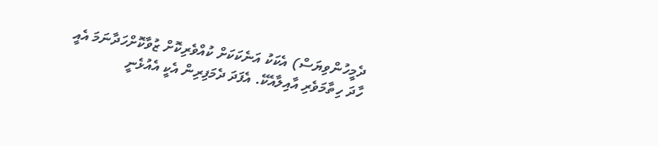ދެމީހުންވިޔަސް) އެކަކު އަނެކަކަށް ކުއްވެރިކޮށް ޒުވާކޮށްހަދާނަމަ އެއީ ހާދަ ހިތާމަވެރި އާއިލާއެކޭ. އެފަދަ ދެމަފިރިން އެކީ އެއުޅެނީ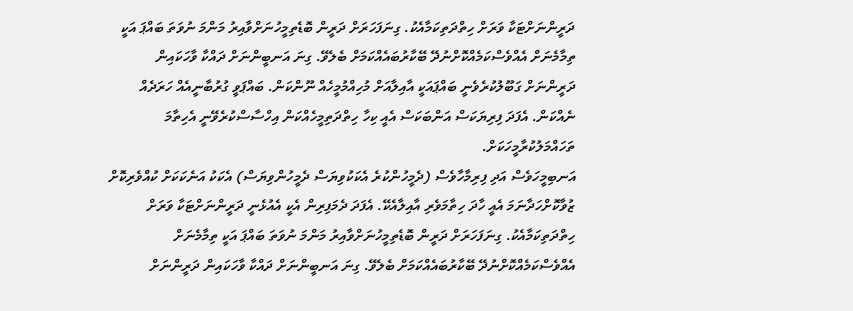ދަރީންނަށްޓަކާ ވަރަށް ހިތްދަތިކަމާއެކު. ގިނަފަހަރަށް ދަރީން ބޮޑެތިމީހުނަށްވާއިރު މަންމަ ނުވަތަ ބައްޕަ އަކީ ތިމާމެނަށް އެއްވެސްކަމެއްކޮށްނުދޭ ބޭކާރުބައެއްކަމަށް ބެލެވޭ. ގިނަ އަނބީންނަށް ދައްކާ ވާހަކައިން ދަރީންނަށް ގަބޫލުކުރެވެނީ ބައްޕައަކީ އާއިލާއަށް މުހިއްމުމީހެއް ނޫންކަން. ބައްޕަވީ ގުރުބާނީއެއް ހަރަދެއް ނެއްކަން. އެފަދަ ފިރިޔަކަސް އަންބަކަސް އެއީ ކިހާ ހިތްދަތިމީހެއްކަން އިހްސާސްކުރެވޭނީ އެހިތާމަ ތަހައްމަލުކުރާމީހަކަށް.
އަނބިމީހަވެސް އަދި ފިރިމާހާވެސް (ދެމީހުންކުރެ އެކަކުވިޔަސް ދެމީހުންވިޔަސް) އެކަކު އަނެކަކަށް ކުއްވެރިކޮށް ޒުވާކޮށްހަދާނަމަ އެއީ ހާދަ ހިތާމަވެރި އާއިލާއެކޭ. އެފަދަ ދެމަފިރިން އެކީ އެއުޅެނީ ދަރީންނަށްޓަކާ ވަރަށް ހިތްދަތިކަމާއެކު. ގިނަފަހަރަށް ދަރީން ބޮޑެތިމީހުނަށްވާއިރު މަންމަ ނުވަތަ ބައްޕަ އަކީ ތިމާމެނަށް އެއްވެސްކަމެއްކޮށްނުދޭ ބޭކާރުބައެއްކަމަށް ބެލެވޭ. ގިނަ އަނބީންނަށް ދައްކާ ވާހަކައިން ދަރީންނަށް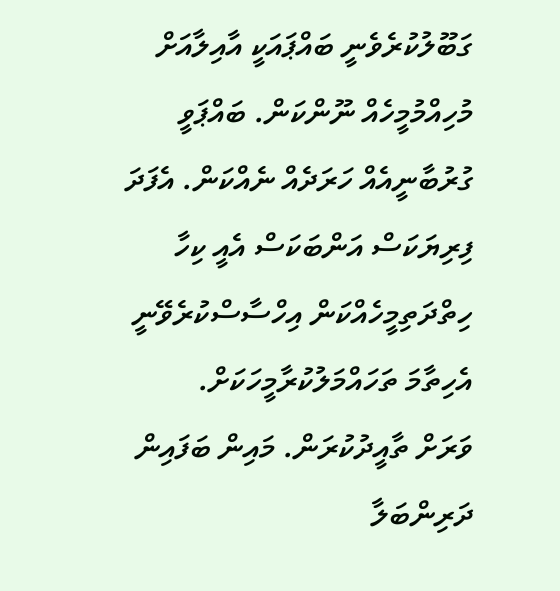ގަބޫލުކުރެވެނީ ބައްޕައަކީ އާއިލާއަށް މުހިއްމުމީހެއް ނޫންކަން. ބައްޕަވީ ގުރުބާނީއެއް ހަރަދެއް ނެއްކަން. އެފަދަ ފިރިޔަކަސް އަންބަކަސް އެއީ ކިހާ ހިތްދަތިމީހެއްކަން އިހްސާސްކުރެވޭނީ އެހިތާމަ ތަހައްމަލުކުރާމީހަކަށް.
ވަރަށް ތާއީދުކުރަން. މައިން ބަފައިން ދަރިންބަލާ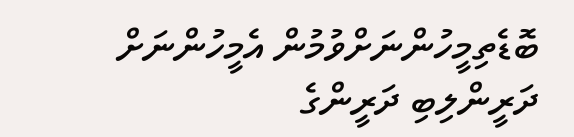ބޮޑެތިމީހުންނަށްވުމުން އެމީހުންނަށް ދަރީންލިބި ދަރީންގެ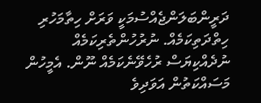ދަރީންބަލަންޖެއްސުމަކީ ވަރަށް ހިތާމަހުރި ހިތްދަތިކަމެއް. ނުރުހުންތެރިކަމެއް ނުދެއްކިޔަސް ރުހެވޭނެކަމެއް ނޫން. އެމީހުން މަސައްކަތުން އަވަދިވެ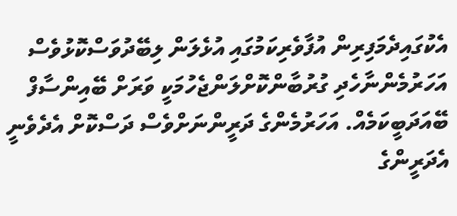އެކުގައިދެމަފިރިން އުފާވެރިކަމުގައި އުޅެލަން ލިބޭދުވަސްކޮޅުވެސް އަހަރުމެންނާހެދި ގުރުބާންކޮށްލަންޖެހުމަކީ ވަރަށް ބޭއިންސާފް ބޭއަދަބީކަމެއް. އަހަރުމެންގެ ދަރީންނަށްވެސް ދަސްކޮށް އެދެވެނީ އެދަރީންގެ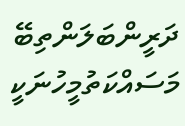ދަރީންބަލަންތިބޭ މަސައްކަތުމީހުނަކީ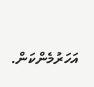އަހަރުމެންކަން.